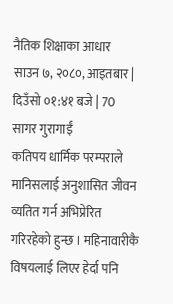नैतिक शिक्षाका आधार
साउन ७, २०८०, आइतबार | दिउँसो ०१:४१ बजे | 70
सागर गुरागाईं
कतिपय धार्मिक परम्पराले मानिसलाई अनुशासित जीवन व्यतित गर्न अभिप्रेरित गरिरहेको हुन्छ । महिनावारीकै विषयलाई लिएर हेर्दा पनि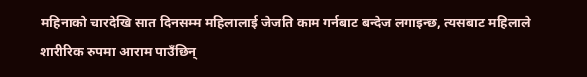महिनाको चारदेखि सात दिनसम्म महिलालाई जेजति काम गर्नबाट बन्देज लगाइन्छ, त्यसबाट महिलाले शारीरिक रुपमा आराम पाउँछिन्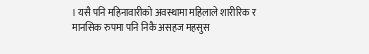। यसै पनि महिनावारीको अवस्थामा महिलाले शारीरिक र मानसिक रुपमा पनि निकै असहज महसुस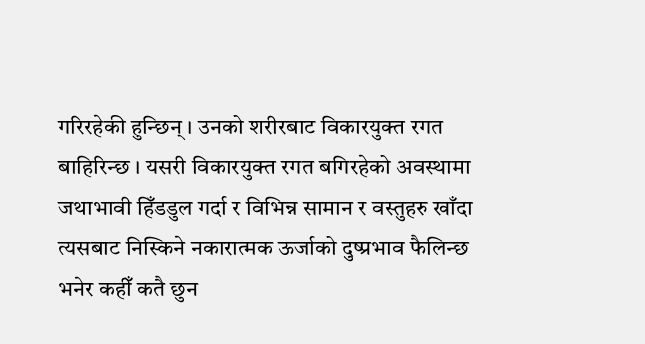गरिरहेकी हुन्छिन् । उनको शरीरबाट विकारयुक्त रगत बाहिरिन्छ । यसरी विकारयुक्त रगत बगिरहेको अवस्थामा जथाभावी हिँडडुल गर्दा र विभिन्न सामान र वस्तुहरु खाँदा त्यसबाट निस्किने नकारात्मक ऊर्जाको दुष्प्रभाव फैलिन्छ भनेर कहीँ कतै छुन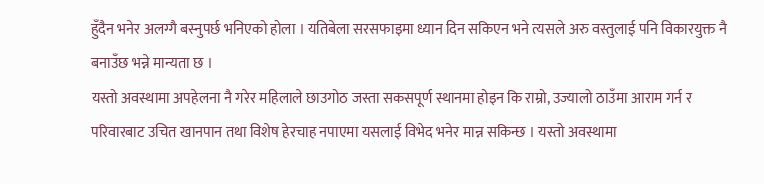हुँदैन भनेर अलग्गै बस्नुपर्छ भनिएको होला । यतिबेला सरसफाइमा ध्यान दिन सकिएन भने त्यसले अरु वस्तुलाई पनि विकारयुक्त नै बनाउँछ भन्ने मान्यता छ ।
यस्तो अवस्थामा अपहेलना नै गरेर महिलाले छाउगोठ जस्ता सकसपूर्ण स्थानमा होइन कि राम्रो, उज्यालो ठाउँमा आराम गर्न र परिवारबाट उचित खानपान तथा विशेष हेरचाह नपाएमा यसलाई विभेद भनेर मान्न सकिन्छ । यस्तो अवस्थामा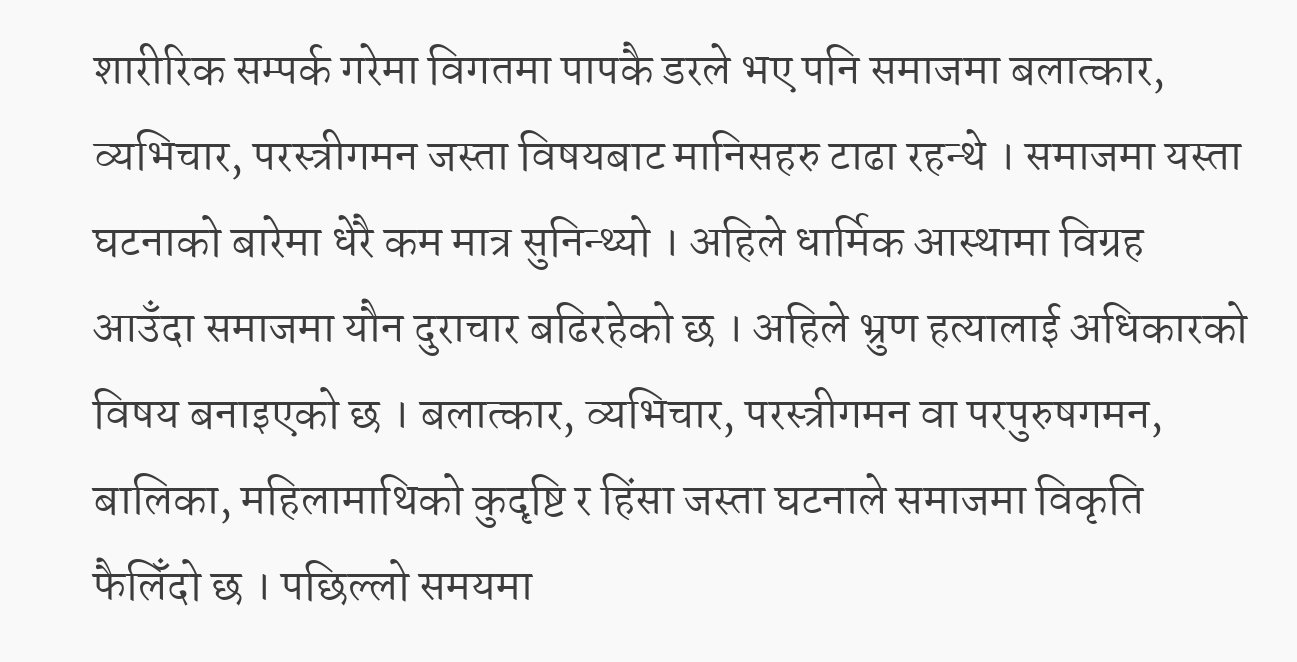शारीरिक सम्पर्क गरेमा विगतमा पापकै डरले भए पनि समाजमा बलात्कार, व्यभिचार, परस्त्रीगमन जस्ता विषयबाट मानिसहरु टाढा रहन्थे । समाजमा यस्ता घटनाको बारेमा धेरै कम मात्र सुनिन्थ्यो । अहिले धार्मिक आस्थामा विग्रह आउँदा समाजमा यौन दुराचार बढिरहेको छ । अहिले भ्रुण हत्यालाई अधिकारको विषय बनाइएको छ । बलात्कार, व्यभिचार, परस्त्रीगमन वा परपुरुषगमन, बालिका, महिलामाथिको कुदृष्टि र हिंसा जस्ता घटनाले समाजमा विकृति फैलिँदो छ । पछिल्लो समयमा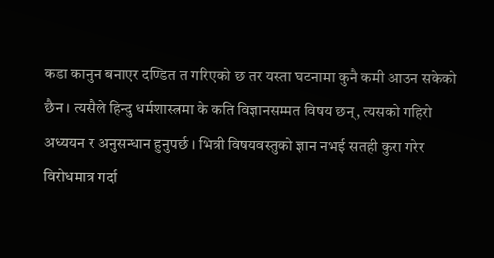कडा कानुन बनाएर दण्डित त गरिएको छ तर यस्ता घटनामा कुनै कमी आउन सकेको छैन । त्यसैले हिन्दु धर्मशास्त्रमा के कति विज्ञानसम्मत विषय छन्, त्यसको गहिरो अध्ययन र अनुसन्धान हुनुपर्छ । भित्री विषयवस्तुको ज्ञान नभई सतही कुरा गरेर विरोधमात्र गर्दा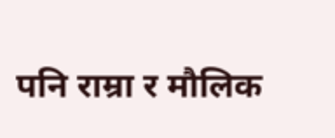पनि राम्रा र मौलिक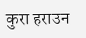कुरा हराउन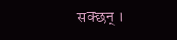सक्छन् ।